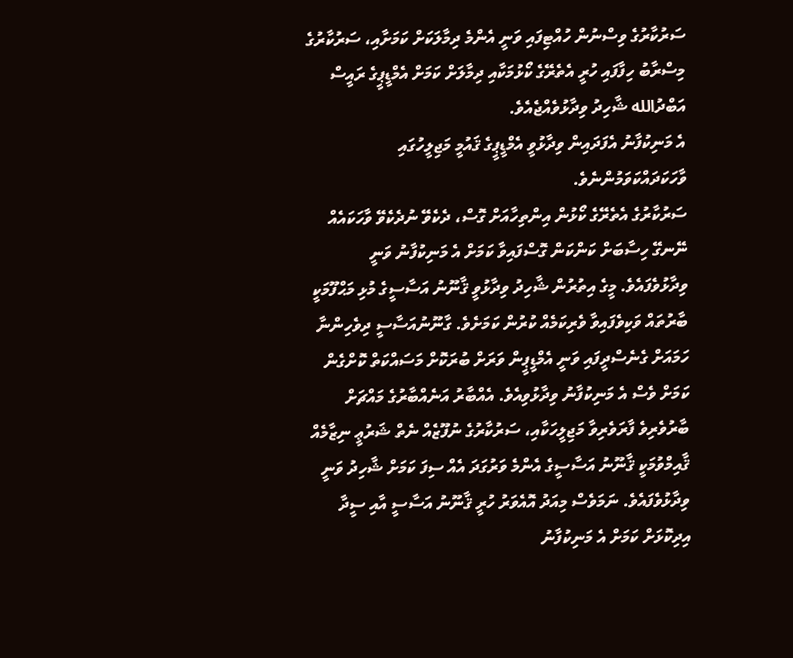ސަރުކާރުގެ ވިސްނުން ހުއްޓިފައި ވަނީ އެންމެ ދިމާލަކަށް ކަމަށާއި، ސަރުކާރުގެ މިސްރާބު ހިފާފައި ހުރީ އެތެރޭގެ ކޯޅުމަކާއި ދިމާލަށް ކަމަށް އެމްޑީޕީގެ ރައީސް އަބްދުالله ޝާހިދު ވިދާޅުވެއްޖެއެވެ.
އެ މަނިކުފާނު އެފަދައިން ވިދާޅުވީ އެމްޑީޕީގެ ޤައުމީ މަޖިލީހުގައި ވާހަކަދައްކަވަމުންނެވެ.
ސަރުކާރުގެ އެތެރޭގެ ކޯޅުން އިންތިހާއަށް ގޮސް، ދެކެވޭ ނުދެކެވޭ ވާހަކައެއް ނޭނގޭ ހިސާބަށް ކަންކަން ގޮސްފައިވާ ކަމަށް އެ މަނިކުފާނު ވަނީ ވިދާޅުވެފައެވެ. މީގެ އިތުރުން ޝާހިދު ވިދާޅުވީ ޤާނޫނު އަސާސީގެ މުޅި މަޙްފޫމަކީ ބާރުތައް ވަކިވެފައިވާ ވެރިކަމެއް ކުރުން ކަމަށެވެ. ގާނޫނުއަސާސީ ދިވެހިންނާ ހަމައަށް ގެނެސްދީފައި ވަނީ އެމްޑީޕީން ވަރަށް ބުރަކޮށް މަސައްކަތް ކޮށްގެން ކަމަށް ވެސް އެ މަނިކުފާނު ވިދާޅުވިއެވެ. އެއްބާރު އަނެއްބާރުގެ މައްޗަށް ބާރުވެރިވެ ފާރަވެރިވާ މަޖިލީހަކާއި، ސަރުކާރުގެ ނުފޫޒެއް ނެތް ޝަރުޢީ ނިޒާމެއް ޤާއިމްވުމަކީ ޤާނޫނު އަސާސީގެ އެންމެ ވަރުގަދަ އެއް ސިފަ ކަމަށް ޝާހިދު ވަނީ ވިދާޅުވެފައެވެ. ނަމަވެސް މިއަދު އޮއެވަރު ހުރީ ޤާނޫނު އަސާސީ އާއި ސީދާ އިދިކޮޅަށް ކަމަށް އެ މަނިކުފާނު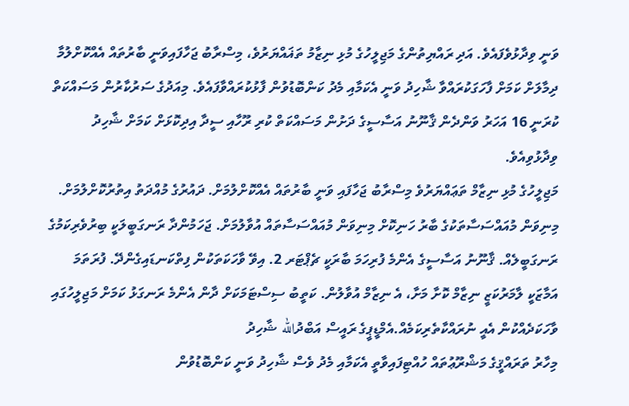ވަނީ ވިދާޅުވެފައެވެ. އަދި ރައްޔިތުންގެ މަޖިލީހުގެ މުޅި ނިޒާމު ތަޣައްޔަރުވެ، މިސްރާބު ޖަހާފައިވަނީ ބާރުތައް އެއްކޮށްލުމާ ދިމާލަށް ކަމަށް ފާހަގަކުރައްވާ ޝާހިދު ވަނީ އެކަމާއި މެދު ކަންބޮޑުވުން ފާޅުކުރައްވާފައެވެ. މިއަދުގެ ސަރުކާރުން މަސައްކަތް ކުރަނީ 16 އަހަރު ވަންދެން ޤާނޫނު އަސާސީގެ ދަށުން މަސައްކަތް ކުރި ރޫހާއި ސީދާ އިދިކޮޅަށް ކަމަށް ޝާހިދު ވިދާޅުވިއެވެ.
މަޖިލީހުގެ މުޅި ނިޒާމް ތަޢައްޔަރުވެ މިސްރާބު ޖަހާފައި ވަނީ ބާރުތައް އެއްކޮށްލުމަށް. ދައުރުގެ މުއްދަތު އިތުރުކޮށްލުމަށް. މިނިވަން މުއައްސަސާތަކުގެ ބާރު ހަނިކޮށް މިނިވަން މުއައްސަސާތައް އުވާލުމަށް. ޖަހަމުންދާ ރަނގަބީލަކީ ބިރުވެރިކަމުގެ ރަނގަބީލެއް. ޤާނޫނު އަސާސީގެ އެންމެ ފުރިހަމަ ބާރަކީ ޗެޕްޓަރ 2. އިވޭ ވާހަކަތަކުން ފިތްކަނޑައިގެންދޭ. ފުރަތަމަ އަމާޒަކީ ލާމަރުކަޒީ ނިޒާމް ކޮށާ މަށާ، އެ ނިޒާމް އުވާލުން. ކަތީބު ސިސްޓަމަކަށް ދާން އެންމެ ރަނގަޅު ކަމަށް މަޖިލީހުގައި ވާހަކަދެއްކުން އެއީ ނުރައްކާތެރިކަމެއް.އެމްޑީޕީގެ ރައީސް އަބްދުالله ޝާހިދު
މިހާރު ތަރައްޤީގެ މަޝްރޫޢުތައް ހުއްޓިފައިވާތީ އެކަމާއި މެދު ވެސް ޝާހިދު ވަނީ ކަންބޮޑުވުން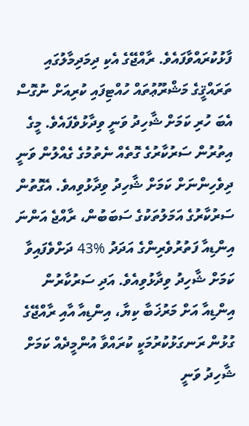ފާޅުކުރައްވާފައެވެ. ރާއްޖޭގެ އެކި ދިމަދިމާލުގައި ތަރައްޤީގެ މަޝްރޫޢުތައް ހުއްޓިފައި ކުރިއަށް ނުގޮސް އެބަ ހުރި ކަމަށް ޝާހިދު ވަނީ ވިދާޅުވެފައެވެ. މީގެ އިތުރުން ސަރުކާރުގެ ގޮތެއް ނެތުމުގެ ގެއްލުން ވަނީ ދިވެހިންނަށް ކަމަށް ޝާހިދު ވިދާޅުވިއވެ. އެގޮތުން ސަރުކާރުގެ އަމަލުތަކުގެ ސަބަބުން، ރާއްޖެ އަންނަ އިންޑިއާ ފަތުރުވެރިންގެ އަދަދު %43 ދަށްވެފައިވާ ކަމަށް ޝާހިދު ވިދާޅުވިއެވެ. އަދި ސަރުކާރުން އިންޑިއާ އަށް މަރުޚަބާ ކިޔާ، އިންޑިއާ އާއި ރާއްޖޭގެ ގުޅުން ރަނގަޅުކުރުމަކީ ކުރައްވާ އުންމީދެއް ކަމަށް ޝާހިދު ވަނީ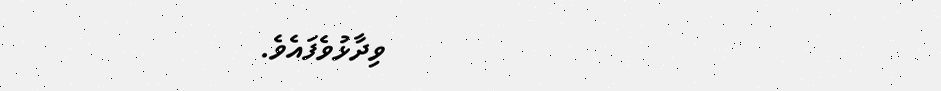ވިދާޅުވެފައެވެ.